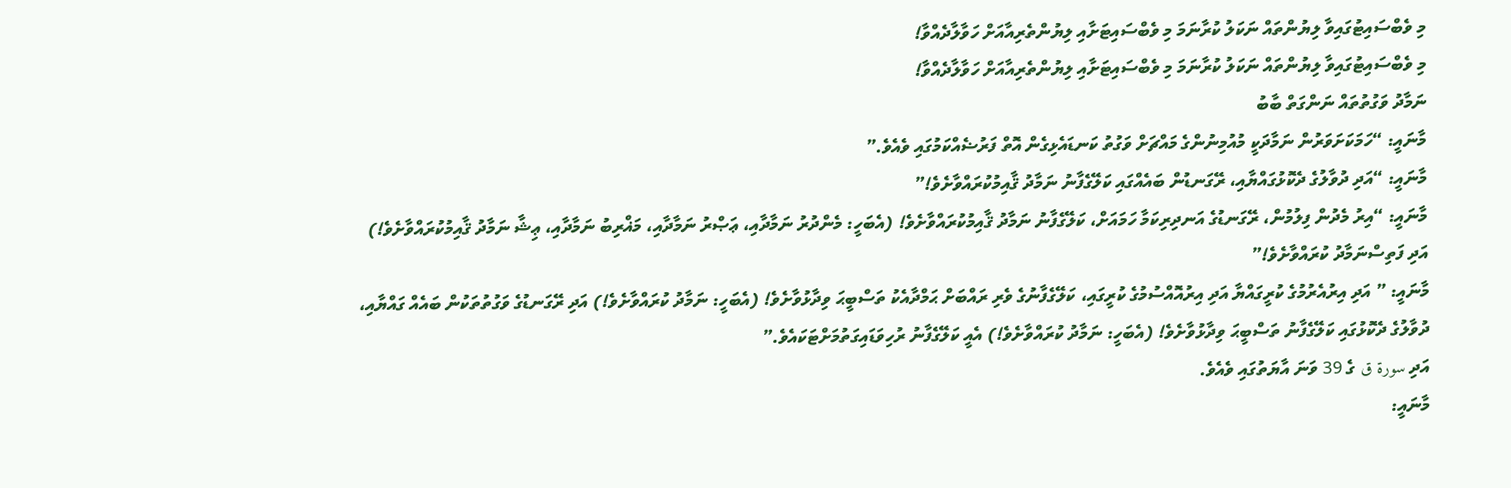މި ވެބްސައިޓުގައިވާ ލިޔުންތައް ނަކަލު ކުރާނަމަ މި ވެބްސައިޓަށާއި ލިޔުންތެރިއާއަށް ހަވާލާދެއްވާ!
މި ވެބްސައިޓުގައިވާ ލިޔުންތައް ނަކަލު ކުރާނަމަ މި ވެބްސައިޓަށާއި ލިޔުންތެރިއާއަށް ހަވާލާދެއްވާ!
ނަމާދު ވަގުތުތައް ނަންގަތް ބާބު
މާނައީ: “ހަމަކަށަވަރުން ނަމާދަކީ މުއުމިނުންގެ މައްޗަށް ވަގުތު ކަނޑައެޅިގެން އޮތް ފަރުޟެއްކަމުގައި ވެއެވެ.”
މާނައީ: “އަދި ދުވާލުގެ ދެކޮޅުގައްޔާއި، ރޭގަނޑުން ބައެއްގައި ކަލޭގެފާނު ނަމާދު ޤާއިމުކުރައްވާށެވެ!”
މާނައީ: “އިރު މެދުން ފިލުމުން، ރޭގަނޑުގެ އަނދިރިކަމާ ހަމައަށް، ކަލޭގެފާނު ނަމާދު ޤާއިމުކުރައްވާށެވެ! (އެބަހީ: މެންދުރު ނަމާދާއި، ޢަޞްރު ނަމާދާއި، މަޣްރިބު ނަމާދާއި، ޢިޝާ ނަމާދު ޤާއިމުކުރައްވާށެވެ!) އަދި ފަތިސްނަމާދު ކުރައްވާށެވެ!”
މާނައީ: ” އަދި އިރުއެރުމުގެ ކުރީގައްޔާ އަދި އިރުއޮއްސުމުގެ ކުރީގައި، ކަލޭގެފާނުގެ ވެރި ރައްބަށް ޙަމްދާއެކު ތަސްބީޙަ ވިދާޅުވާށެވެ! (އެބަހީ: ނަމާދު ކުރައްވާށެވެ!) އަދި ރޭގަނޑުގެ ވަގުތުތަކުން ބައެއް ގައްޔާއި، ދުވާލުގެ ދެކޮޅުގައި ކަލޭގެފާނު ތަސްބީޙަ ވިދާޅުވާށެވެ! (އެބަހީ: ނަމާދު ކުރައްވާށެވެ!) އެއީ ކަލޭގެފާނު ރުހިވަޑައިގަތުމަށްޓަކައެވެ.”
އަދި سورة ق ގެ 39 ވަނަ އާޔަތުގައި ވެއެވެ.
މާނައީ: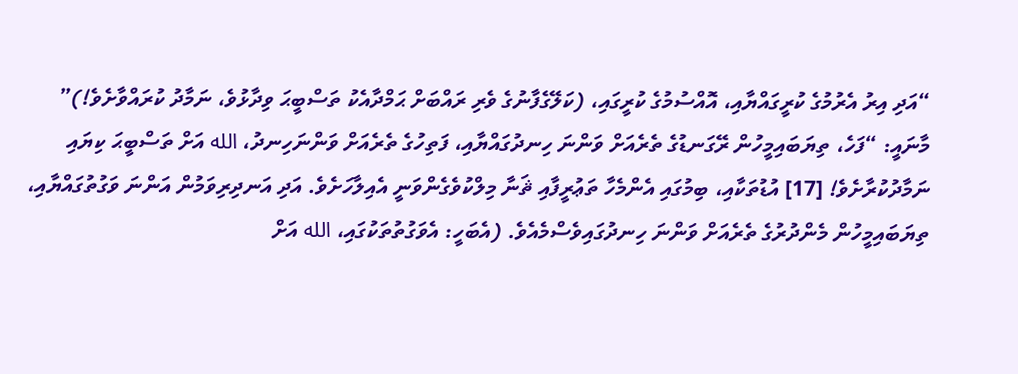“އަދި އިރު އެރުމުގެ ކުރީގައްޔާއި، އޮއްސުމުގެ ކުރީގައި، (ކަލޭގެފާނުގެ ވެރި ރައްބަށް ޙަމްދާއެކު ތަސްބީޙަ ވިދާޅުވެ، ނަމާދު ކުރައްވާށެވެ!)”
މާނައީ: “ފަހެ، ތިޔަބައިމީހުން ރޭގަނޑުގެ ތެރެއަށް ވަންނަ ހިނދުގައްޔާއި، ފަތިހުގެ ތެރެއަށް ވަންނަހިނދު، الله އަށް ތަސްބީޙަ ކިޔައި ނަމާދުކުރާށެވެ! [17] އުޑުތަކާއި، ބިމުގައި އެންމެހާ ތަޢުރީފާއި ޘަނާ މިލްކުވެގެންވަނީ އެއިލާހަށެވެ. އަދި އަނދިރިވަމުން އަންނަ ވަގުތުގައްޔާއި، ތިޔަބައިމީހުން މެންދުރުގެ ތެރެއަށް ވަންނަ ހިނދުގައިވެސްމެއެވެ. (އެބަހީ: އެވަގުތުތަކުގައި، الله އަށް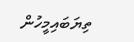ތިޔަބައިމީހުން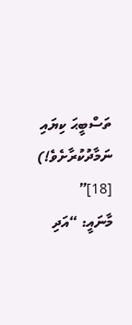ތަސްބީޙަ ކިޔައި ނަމާދުކުރާށެވެ!) [18]”
މާނައީ: “އަދި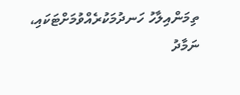ތިމަންއިލާހު ހަނދުމަކުރެއްވުމަށްޓަކައި، ނަމާދު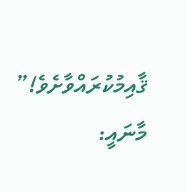ޤާއިމުކުރައްވާށެވެ!”
މާނައީ: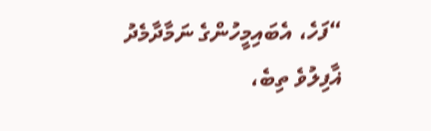“ފަހެ، އެބައިމީހުންގެ ނަމާދާމެދު ޣާފިލުވެ ތިބެ،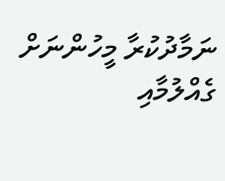ނަމާދުކުރާ މީހުންނަށް ގެއްލުމާއި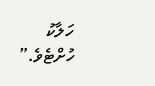ހަލާކު ހުށްޓެވެ.”